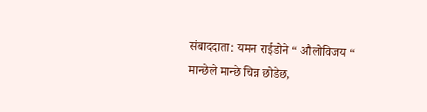संबाददाता: यमन राईडोने “ औलोविजय “
मान्छेले मान्छे चिन्न छोडेछ,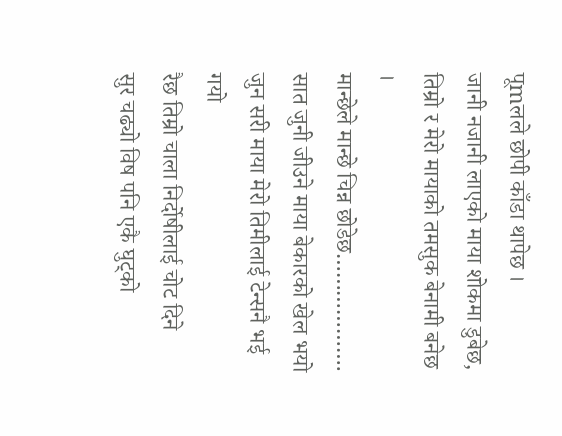पूmलले छोपी काँडा थापेछ ।
जानी नजानी लाएको माया शोकमा डुबेछ,
तिम्रो र मेरो मायाको तमसुक बेनामी बनेछ ।
मान्छेले मान्छे चिन्न छोडेछ……………….
सात जुनी जीउने माया बेकारको खेल भयो
जुन सरी माया मेरो तिमीलाई टेन्सनै भई गयो
रैछ तिम्रो चाला निर्दोषीलाई चोट दिने
सुर चढ्यो विष पनि एकै घुट्को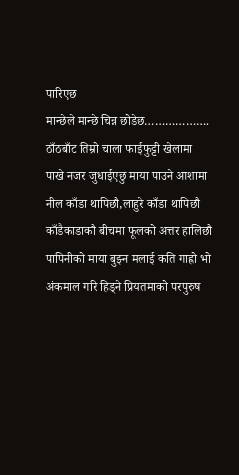पारिएछ
मान्छेले मान्छे चिन्न छोडेछ……………….
ठाँठबाँट तिम्रो चाला फाईफुट्टी खेलामा
पाखे नजर जुधाईएछु माया पाउने आशामा
नील काँडा थापिछौ,लाहुरे काँडा थापिछौ
काँडैकाडाकौ बीचमा फूलको अत्तर हालिछौ
पापिनीको माया बुझ्न मलाई कति गाह्रो भो
अंकमाल गरि हिड्ने प्रियतमाको परपुरुष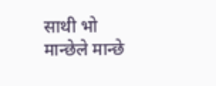साथी भो
मान्छेले मान्छे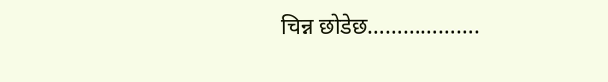चिन्न छोडेछ……………….